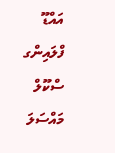އައްޑޫ ފްލައިންގ ސްކޫލް މައްސަލަ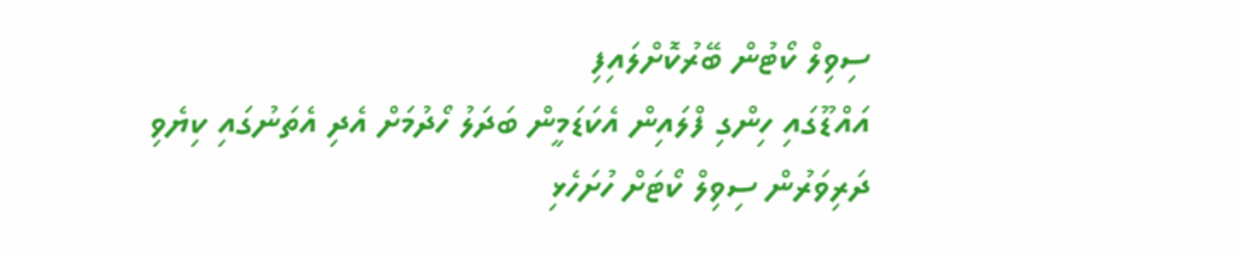ސިވިލް ކޯޓުން ބޭރުކޮށްލައިފި
އައްޑޫގައި ހިންގި ފްލައިން އެކަޑަމީން ބަދަލު ހޯދުމަށް އެދި އެތަނުގައި ކިޔެވި ދަރިވަރުން ސިވިލް ކޯޓަށް ހުށަހެޅި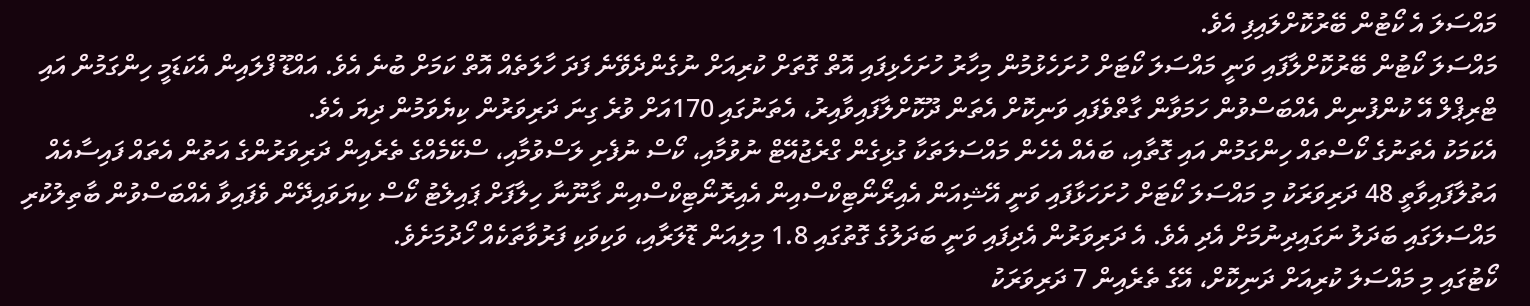މައްސަލަ އެ ކޯޓުން ބޭރުކޮށްލައިފި އެވެ.
މައްސަލަ ކޯޓުން ބޭރުކޮށްލާފައި ވަނީ މައްސަލަ ކޯޓަށް ހުށަހެޅުމުން މިހާރު ހުށަހެޅިފައި އޮތް ގޮތަށް ކުރިއަށް ނުގެންދެވޭނެ ފަދަ ހާލަތެއް އޮތް ކަމަށް ބުނެ އެވެ. އައްޑޫ ފްލައިން އެކަޑަމީ ހިންގަމުން އައި ޓްރިޕްލް އޭ ކުންފުނިން އެއްބަސްވުން ހަމަވާން ގާތްވެފައި ވަނިކޮށް އެތަން ދޫކޮށްލާފައިވާއިރު، އެތަނުގައި 170އަށް ވުރެ ގިނަ ދަރިވަރުން ކިޔެވަމުން ދިޔަ އެވެ.
އެކަމަކު އެތަނުގެ ކޯސްތައް ހިންގަމުން އައި ގޮތާއި، ބައެއް އެހެން މައްސަލަތަކާ ގުޅިގެން ގްރެޖުއޭޓް ނުވުމާއި، ކޯސް ނުފެށި ލަސްވުމާއި، ސްކޭމެއްގެ ތެރެއިން ދަރިވަރުންގެ އަތުން އެތައް ފައިސާއެއް އަތުލާފައިވާތީ 48 ދަރިވަރަކު މި މައްސަލަ ކޯޓަށް ހުށަހަޅާފައި ވަނީ އޭޝިއަން އެއިރޯނޯޓިކްސްއިން އެއިރޮނޯޓިކްސްއިން ގާނޫނާ ހިލާފަށް ޕައިލެޓު ކޯސް ކިޔަވައިދޭން ވެފައިވާ އެއްބަސްވުން ބާތިލުކުރި މައްސަލަގައި ބަދަލު ނަގައިދިނުމަށް އެދި އެވެ. އެ ދަރިވަރުން އެދިފައި ވަނީ ބަދަލުގެ ގޮތުގައި 1.8 މިލިއަން ޑޮލަރާއި، ވަކިވަކި ފަރުވާތަކެއް ހޯދުމަށެވެ.
ކޯޓުގައި މި މައްސަލަ ކުރިއަށް ދަނިކޮށް، އޭގެ ތެރެއިން 7 ދަރިވަރަކު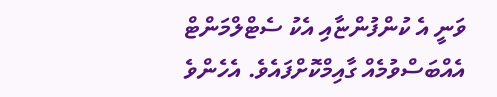ވަނީ އެ ކުންފުންޏާއި އެކު ސެޓްލްމަންޓް އެއްބަސްވުމެއް ގާއިމްކޮށްފައެވެ. އެހެންވެ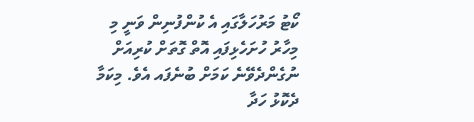ކޯޓު މަރުހަލާގައި އެ ކުންފުނިން ވަނީ މި މިހާރު ހުށަހެޅިފައި އޮތް ގޮތަށް ކުރިއަށް ނުގެންދެވޭނެ ކަމަށް ބުނެފައ އެވެ. މިކަމާ ދެކޮޅު ހަދާ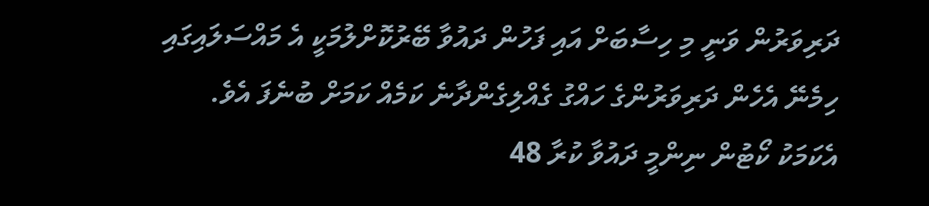ދަރިވަރުން ވަނީ މި ހިސާބަށް އައި ފަހުން ދައުވާ ބޭރުކޮށްލުމަކީ އެ މައްސަލައިގައި ހިމެނޭ އެހެން ދަރިވަރުންގެ ހައްގު ގެއްލިގެންދާނެ ކަމެއް ކަމަށް ބުނެފަ އެވެ.
އެކަމަކު ކޯޓުން ނިންމީ ދައުވާ ކުރާ 48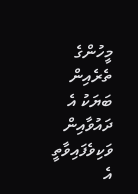މީހުންގެ ތެރެއިން ބަޔަކު އެ ދައުވާއިން ވަކިވެފައިވާތީ އެ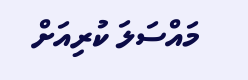މައްސަލަ ކުރިއަށް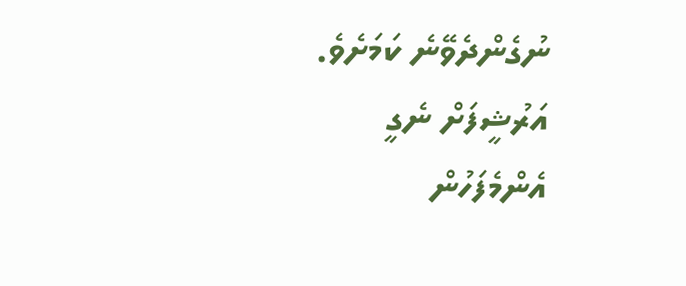ނުގެންދެވޭނެ ކަމަށެވެ.
އަރުޝީފަށް ނެގީ
އެންމެފަހުން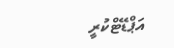އަޕްޑޭޓްކުރީ